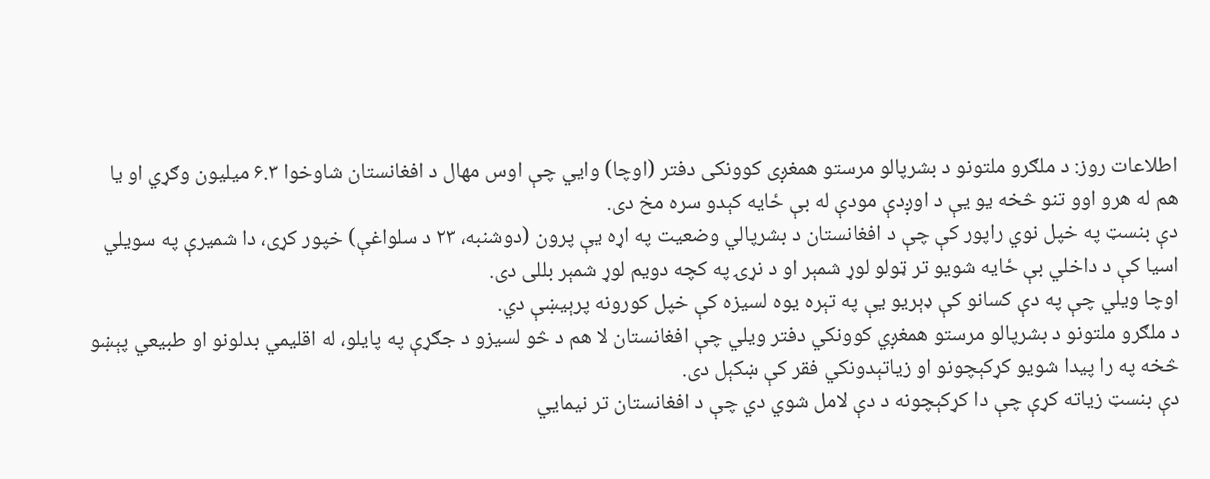اطلاعات روز: د ملګرو ملتونو د بشرپالو مرستو همغږی کوونکی دفتر (اوچا) وايي چې اوس مهال د افغانستان شاوخوا ۶.۳ ميليون وګړي او يا هم له هرو اوو تنو څخه يو يې د اوږدې مودې له بې ځايه کېدو سره مخ دی.
دې بنسټ په خپل نوي راپور کې چې د افغانستان د بشرپالي وضعيت په اړه يې پرون (دوشنبه، ۲۳ د سلواغې) خپور کړی، دا شميرې په سويلي اسيا کې د داخلي بې ځايه شويو تر ټولو لوړ شمېر او د نړۍ په کچه دويم لوړ شمېر بللی دی.
اوچا ويلي چې په دې کسانو کې ډېريو يې په تېره يوه لسيزه کې خپل کورونه پرېيښې دي.
د ملګرو ملتونو د بشرپالو مرستو همغږي کوونکي دفتر ويلي چې افغانستان لا هم د څو لسيزو د جګړې په پايلو، له اقليمي بدلونو او طبيعي پېښو څخه په را پيدا شويو کړکېچونو او زياتېدونکي فقر کې ښکېل دی.
دې بنسټ زياته کړې چې دا کړکېچونه د دې لامل شوي دي چې د افغانستان تر نيمايي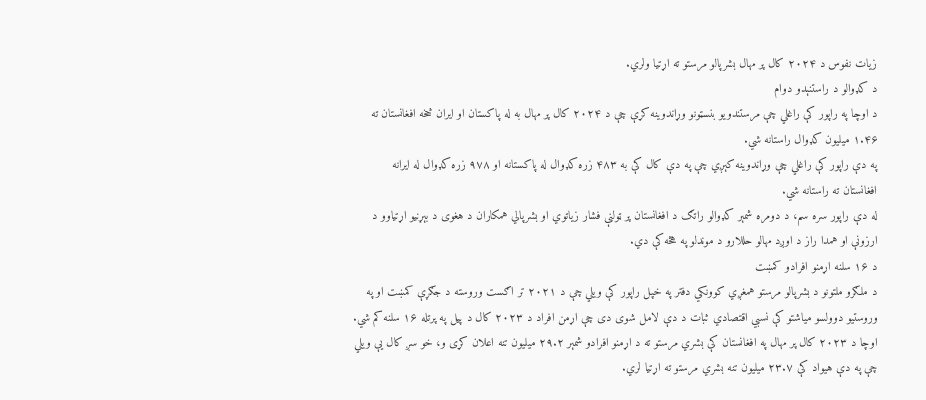زيات نفوس د ۲۰۲۴ کال پر مهال بشرپالو مرستو ته اړتيا ولري.
د کډوالو د راستنېدو دوام
د اوچا په راپور کې راغلي چې مرستندويو بنسټونو وړاندوينه کړې چې د ۲۰۲۴ کال پر مهال به له پاکستان او ايران څخه افغانستان ته ۱.۴۶ ميليون کډوال راستانه شي.
په دې راپور کې راغلي چې وړاندوينه کېږي چې په دې کال کې به ۴۸۳ زره کډوال له پاکستانه او ۹۷۸ زره کډوال له ايرانه افغانستان ته راستانه شي.
له دې راپور سره سم، د دومره شمېر کډوالو راتګ د افغانستان پر ټولنې فشار زياتوي او بشرپالي همکاران د هغوی د بېړنيو اړتياوو د ارزونې او همدا راز د اوږد مهالو حللارو د موندلو په هڅه کې دي.
د ۱۶ سلنه اړمنو افرادو کمښت
د ملګرو ملتونو د بشرپالو مرستو همغږي کوونکي دفتر په خپل راپور کې ويلي چې د ۲۰۲۱ تر اګست وروسته د جګړې کمښت او په وروستيو دوولسو مياشتو کې نسبي اقتصادي ثبات د دې لامل شوی دی چې اړمن افراد د ۲۰۲۳ کال د پیل په پرتله ۱۶ سلنه کم شي.
اوچا د ۲۰۲۳ کال پر مهال په افغانستان کې بشري مرستو ته د اړمنو افرادو شمېر ۲۹.۲ ميليون تنه اعلان کړی و، خو سږ کال يې ويلي چې په دې هيواد کې ۲۳.۷ ميليون تنه بشري مرستو ته اړتيا لري.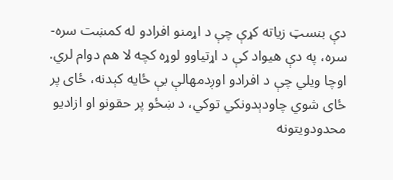دې بنسټ زياته کړې چې د اړمنو افرادو له کمښت سره-سره، په دې هيواد کې د اړتياوو لوړه کچه لا هم دوام لري.
اوچا ويلي چې د افرادو اوږدمهالې بې ځايه کېدنه، ځای پر ځای شوي چاودېدونکي توکي، د ښځو پر حقونو او ازاديو محدودويتونه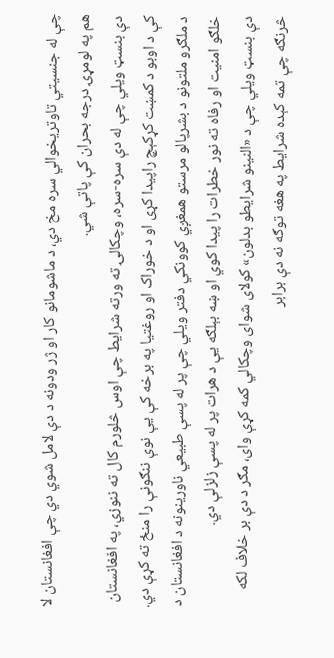چې له جنسيتي تاوتريخوالي سره مخ دي، د ماشومانو کار او ژر ودونه د دې لامل شوي دي چې افغانستان لا هم په لومړۍ درجه بحران کې پاتې شي.
دې بنسټ ويلي چې له دې سره-سره، وچکالۍ ته ورته شرایط چې اوس څلورم کال ته ننوزي، په افغانستان کې د اوبو د کمښت کړکېچ راپيدا کړی او د خوراک او روغتيا په برخه کې يې نوې ننګونې را منځ ته کړې دي.
د ملګرو ملتونو د بشرپالو مرستو همغږي کوونکي دفتر ويلي چې پر له پسې طبيعي ناورينونه د افغانستان د خلګو امنيت او رفاه ته نور خطرات را پيدا کوي او ښه بېلګه يې د هرات پر له پسې زلزلې دي.
دې بنسټ ويلي چې د «النینو شرایطو بدلون» کولای شوای وچکالي کمه کړې وای، مګر د دې بر خلاف لکه څرنګه چې تمه کېده شرایط په هغه توګه نه دې برابر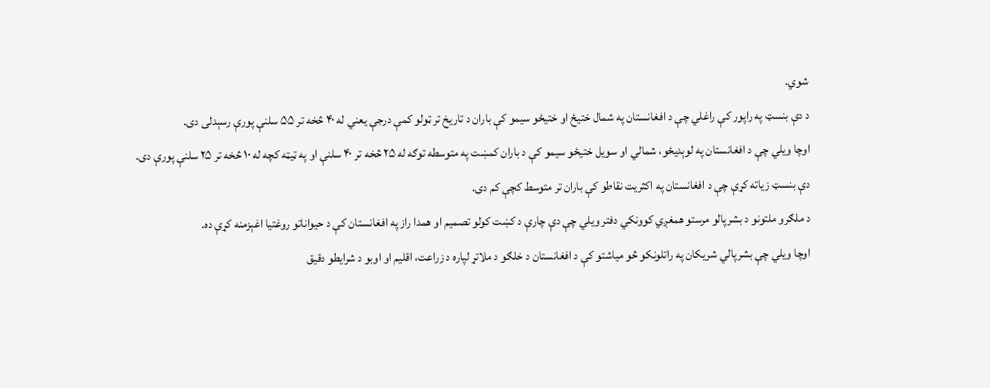شوي.
د دې بنسټ په راپور کې راغلي چې د افغانستان په شمال ختيځ او ختيځو سيمو کې باران د تاريخ تر ټولو کمې درجې يعني له ۴۰ څخه تر ۵۵ سلنې پورې رسېدلی دی.
اوچا ويلي چې د افغانستان په لوېديځو، شمالي او سويل ختيځو سيمو کې د باران کمښت په متوسطه توګه له ۲۵ څخه تر ۴۰ سلنې او په ټیټه کچه له ۱۰ څخه تر ۲۵ سلنې پورې دی.
دې بنسټ زياته کړې چې د افغانستان په اکثريت نقاطو کې باران تر متوسط کچې کم دی.
د ملګرو ملتونو د بشرپالو مرستو همغږي کوونکي دفتر ويلي چې دې چارې د کښت کولو تصميم او همدا راز په افغانستان کې د حيواناتو روغتيا اغېزمنه کړې ده.
اوچا ويلي چې بشرپالي شريکان په راتلونکو څو مياشتو کې د افغانستان د خلګو د ملاتړ لپاره د زراعت، اقليم او اوبو د شرایطو دقيق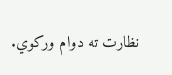نظارت ته دوام ورکوي.